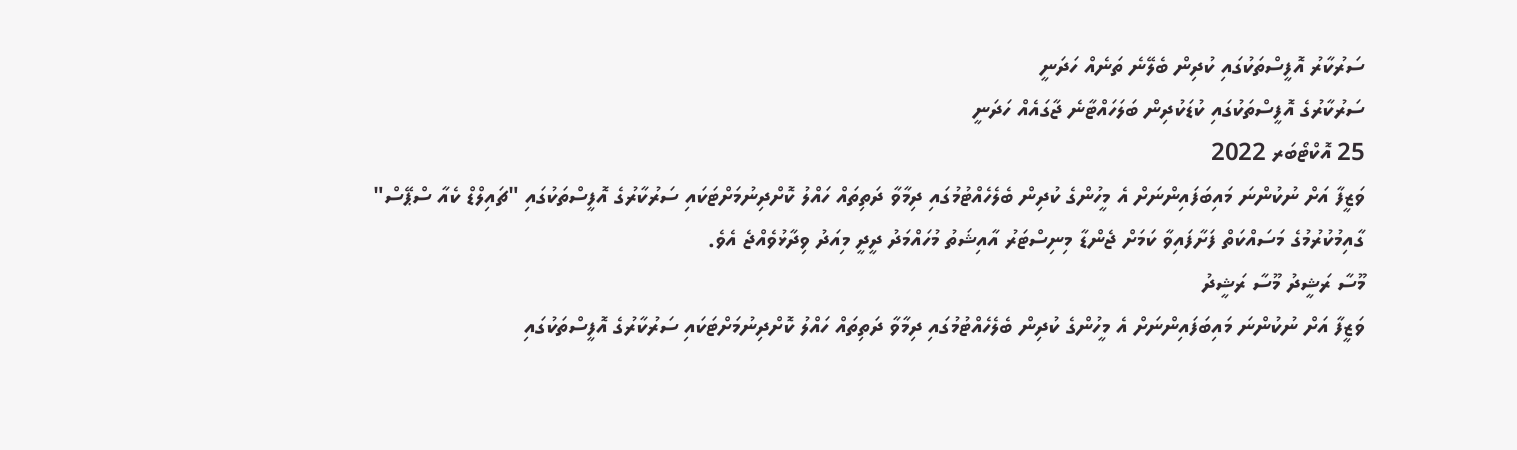ސަރުކާރު އޮފީސްތަކުގައި ކުދިން ބެލޭނެ ތަނެއް ހަދަނީ
ސަރުކާރުގެ އޮފީސްތަކުގައި ކުޑަކުދިން ބަލަހައްޓާނެ ޖާގައެއް ހަދަނީ
25 އޮކްޓޯބަރ 2022
ވަޒީފާ އަށް ނުކުންނަ މައިބަފައިންނަށް އެ މީހުންގެ ކުދިން ބެލެހެއްޓުމުގައި ދިމާވާ ދަތިތައް ހައްލު ކޮށްދިނުމަށްޓަކައި ސަރުކާރުގެ އޮފީސްތަކުގައި "ޗައިލްޑް ކެއާ ސްޕޭސް" ގާއިމުކުރުމުގެ މަސައްކަތް ފަށާފައިވާ ކަމަށް ޖެންޑާ މިނިސްޓަރު އާއިޝަތު މުހައްމަދު ދީދީ މިއަދު ވިދާޅުވެއްޖެ އެވެ.
މޫސާ ރަޝީދު މޫސާ ރަޝީދު
ވަޒީފާ އަށް ނުކުންނަ މައިބަފައިންނަށް އެ މީހުންގެ ކުދިން ބެލެހެއްޓުމުގައި ދިމާވާ ދަތިތައް ހައްލު ކޮށްދިނުމަށްޓަކައި ސަރުކާރުގެ އޮފީސްތަކުގައި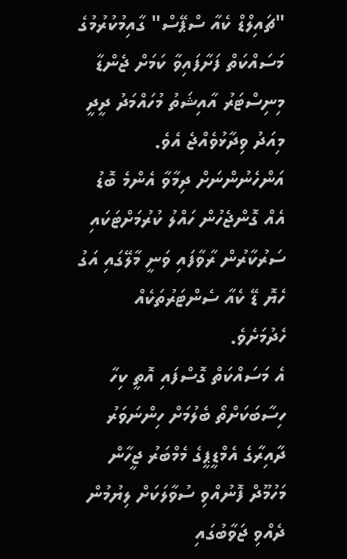"ޗައިލްޑް ކެއާ ސްޕޭސް" ގާއިމުކުރުމުގެ މަސައްކަތް ފަށާފައިވާ ކަމަށް ޖެންޑާ މިނިސްޓަރު އާއިޝަތު މުހައްމަދު ދީދީ މިއަދު ވިދާޅުވެއްޖެ އެވެ.
އަންހެނުންނަށް ދިމާވާ އެންމެ ބޮޑު އެއް ގޮންޖެހުން ހައްލު ކުރުމަށްޓަކައި ސަރުކާރުން ރާވާފައި ވަނީ މާލޭގައި އަގު ހެޔޮ ޑޭ ކެއާ ސެންޓަރުތަކެއް ހެދުމަށެވެ.
އެ މަސައްކަތް ގޮސްފައި އޮތީ ކިހާ ހިސާބަކަށްތޯ ބެލުމަށް ހިންނަވަރު ދާއިރާގެ އެމްޑީޕީގެ މެމްބަރު ޖީހާން މަހުމޫދް ފޮނުއްވި ސުވާލަކަށް ލިޔުމުން ދެއްވި ޖަވާބުގައި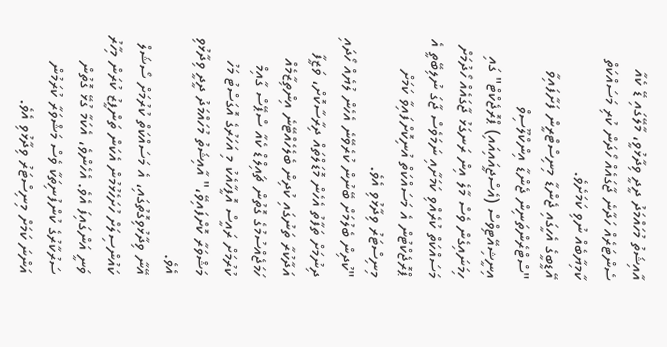އާއިޝަތު މުހައްމަދު ދީދީ ވިދާޅުވީ، މާލޭގައި ޑޭ ކެއާ ސެންޓަރެއް ހަދާނެ ޖާގައެއް ހޯދަން ކުރި މަސައްކަތް ކާމިޔާބެއް ނުވި ކަމަށެވެ.
އޭޑީބީގެ އެހީގައި ޖެންޑާ މިނިސްޓްރީން ފަށާފައިވާ "ސްޓްރެންތަނިން ޖެންޑާ އިންކްލޫސިވް އިނީޝިއޭޓިވްސް (އެސްޖީއައިއައި) ޕްރޮޖެކްޓް" ގައި ހިމަނައިގެން ވެސް މާލެ އިން ރަނގަޅު ޖާގައެއް ހޯދުމަށް މަސައްކަތް ކުރެއްވި ކަމަށާއި ނަމަވެސް ޖާގަ ނުލިބޭތީ އެ ޕްރޮޖެކްޓުން އެ މަސައްކަތް އުނިކޮށްފައިވާ ކަމަށް މިނިސްޓަރު ވިދާޅުވި އެވެ.
"ކުދިން ބެލުމަށް ބޭނުން ކުރެވޭނެ އެހެން ލުޔެއް ހޯދައި ދިނުމަށް ތަފާތު އެހެން މޮޑަލްތައް ދިރާސާކޮށް، ވަޒީފާ އަދާކުރާ ތަނުގައި ކުދިން ބެލެހެއްޓޭނެ އިންތިޒާމެއް ހަމަޖެއްސުމުގެ ގޮތުން ޗައިލްޑް ކެއާ ސްޕޭސް ގާއިމް ކުރުމަށް ރައީސް އޮފީހާއެކު މި އަހަރުގެ އޮގަސްޓު މަހު މަޝްވަރާ ކޮށްފައިވޭ،" އާއިޝަތު މުހައްމަދު ދީދީ ވިދާޅުވި އެވެ.
އޭނާ ވިދާޅުވިގޮތުގައި، އެ މަސައްކަތް ކުރުމަށް ސޯޝަލް ކައުންސިލަށް ހުށަހެޅުމުން އެކަން ތަންފީޒު ކުރަން މިހާރު ވަނީ އަންގައިފަ އެވެ. އެހެންވެ، އެކަމާ ގުޅޭ ގޮތުން ސަރުކާރުގެ ކުންފުނިތަކާ ވެސް މަޝްވަރާ ކުރަމުން އަންނަ ކަމަށް މިނިސްޓަރު ވިދާޅުވި އެވެ.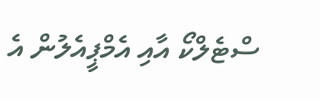ސްޓެލްކޯ އާއި އެމްޕީއެލުން އެ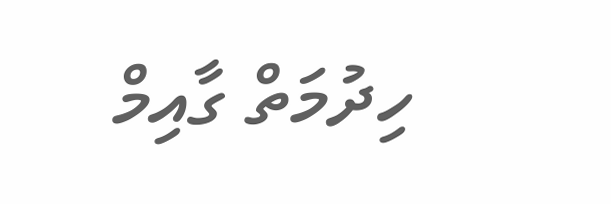ހިދުމަތް ގާއިމް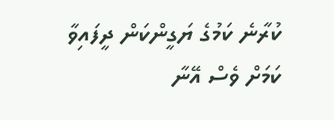ކުރާނެ ކަމުގެ ޔަގީންކަން ދީފައިވާ ކަމަށް ވެސް އޭނާ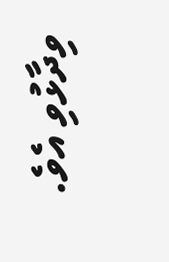ވިދާޅުވި އެވެ.